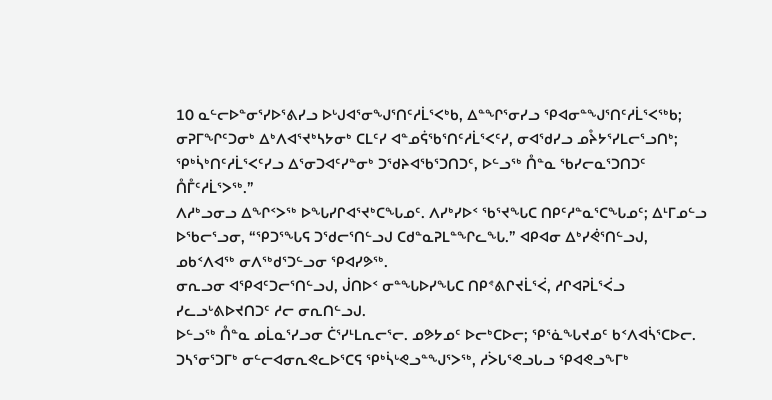10 ᓇᓪᓕᐅᓐᓂᕐᓯᐅᕐᕕᓯᓗ ᐅᒡᒍᐊᕐᓂᖑᕐᑎᑦᓱᒫᕐᐸᒃᑲ, ᐃᓐᖏᕐᓂᓯᓗ ᕿᐊᓂᓐᖑᕐᑎᑦᓱᒫᕐᐸᖅᑲ; ᓂᕈᒥᖏᑦᑐᓂᒃ ᐃᒃᐱᐊᕐᔪᒃᓴᔭᓂᒃ ᑕᒪᑦᓯ ᐊᓐᓄᕌᖃᕐᑎᑦᓱᒫᕐᐸᑦᓯ, ᓂᐊᖁᓯᓗ ᓄᔧᔭᕐᓯᒪᓕᕐᓗᑎᒃ; ᕿᒃᓵᒃᑎᑦᓱᒫᕐᐸᑦᓯᓗ ᐃᕐᓂᑐᐊᑦᓯᓐᓂᒃ ᑐᖁᔨᐊᖃᕐᑐᑎᑐᑦ, ᐅᓪᓗᖅ ᑍᓐᓇ ᖃᓯᓕᓇᕐᑐᑎᑐᑦ ᑍᒤᑦᓱᒫᕐᐳᖅ.”
ᐱᓱᒃᓗᓂᓗ ᐃᖏᑉᐳᖅ ᐅᖓᓯᒋᐊᕐᔪᒃᑕᖓᓄᑦ. ᐱᓯᒃᓯᐅᑉ ᖃᕐᔪᖓᑕ ᑎᑭᑦᓱᓐᓇᕐᑕᖓᓄᑦ; ᐃᒻᒥᓄᓪᓗ ᐅᖃᓕᕐᓗᓂ, “ᕿᑐᕐᖓᕋ ᑐᖁᓕᕐᑎᓪᓗᒍ ᑕᑯᓐᓇᕈᒪᓐᖏᓚᖓ.” ᐊᑭᐊᓂ ᐃᒃᓯᕚᕐᑎᓪᓗᒍ, ᓄᑲᑉᐱᐊᖅ ᓂᐱᖅᑯᕐᑐᓪᓗᓂ ᕿᐊᓯᕗᖅ.
ᓂᕆᓗᓂ ᐊᕿᐊᑦᑐᓕᕐᑎᓪᓗᒍ, ᒎᑎᐅᑉ ᓂᓐᖓᐅᓯᖓᑕ ᑎᑭᕝᕕᒋᔪᒫᕐᐹ, ᓱᒋᐊᕈᒫᕐᐹᓗ ᓯᓚᓗᒡᕕᐅᔪᑎᑐᑦ ᓱᓕ ᓂᕆᑎᓪᓗᒍ.
ᐅᓪᓗᖅ ᑍᓐᓇ ᓄᒫᓇᕐᓯᓗᓂ ᑖᕐᓯᒻᒪᕆᓕᕐᓕ. ᓄᕗᔭᓄᑦ ᐅᓕᒃᑕᐅᓕ; ᕿᕐᓈᖓᔪᓄᑦ ᑲᑉᐱᐊᓵᕐᑕᐅᓕ.
ᑐᓴᕐᓂᕐᑐᒥᒃ ᓂᓪᓕᐊᓂᕆᕙᓚᐅᕐᑕᕋ ᕿᒃᓵᒡᕙᓗᓐᖑᕐᐳᖅ, ᓱᐴᒐᕐᕙᓗᒐᓗ ᕿᐊᕙᓗᖕᒥᒃ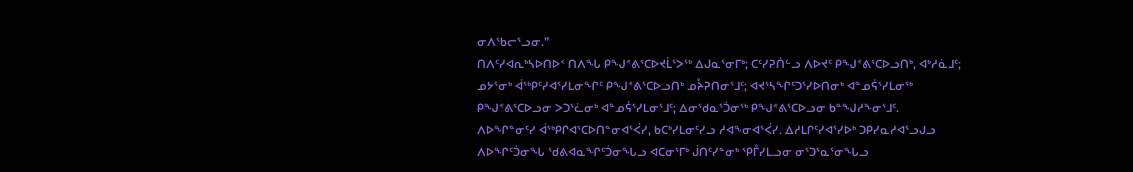ᓂᐱᖃᓕᕐᓗᓂ.”
ᑎᐱᑦᓯᐊᕆᒃᓴᐅᑎᐅᑉ ᑎᐱᖓ ᑭᖑᕝᕕᕐᑕᐅᔪᒫᕐᐳᖅ ᐃᒍᓇᕐᓂᒥᒃ; ᑕᑦᓯᕈᑏᓪᓗ ᐱᐅᔪᑦ ᑭᖑᕝᕕᕐᑕᐅᓗᑎᒃ, ᐊᒃᓱᓈᒧᑦ; ᓄᔭᕐᓂᒃ ᐋᖅᑭᑦᓯᐊᕐᓯᒪᓂᖏᑦ ᑭᖑᕝᕕᕐᑕᐅᓗᑎᒃ ᓄᔧᕈᑎᓂᕐᒧᑦ; ᐊᔪᕐᓴᖏᑦᑐᕐᓯᐅᑎᓂᒃ ᐊᓐᓄᕌᕐᓯᒪᓂᖅ ᑭᖑᕝᕕᕐᑕᐅᓗᓂ ᐳᑐᕐᓛᓂᒃ ᐊᓐᓄᕌᕐᓯᒪᓂᕐᒧᑦ; ᐃᓂᖁᓇᕐᑑᓂᖅ ᑭᖑᕝᕕᕐᑕᐅᓗᓂ ᑲᓐᖑᓱᖕᓂᕐᒧᑦ.
ᐱᐅᖏᓐᓂᑦᓯ ᐋᖅᑭᒋᐊᕐᑕᐅᑎᓐᓂᐊᕐᐹᓯ, ᑲᑕᒃᓯᒪᓂᑦᓯᓗ ᓱᐊᖕᓂᐊᕐᐹᓯ. ᐃᓱᒪᒋᑦᓯᐊᕐᓯᐅᒃ ᑐᑭᓯᓇᓱᐊᕐᓗᒍᓗ ᐱᐅᖏᑦᑑᓂᖓ ᖁᕕᐊᓇᖏᑦᑑᓂᖓᓗ ᐊᑕᓂᕐᒥᒃ ᒎᑎᑦᓯᓐᓂᒃ ᕿᒤᓯᒪᓗᓂ ᓂᕐᑐᕐᓇᕐᓂᖓᓗ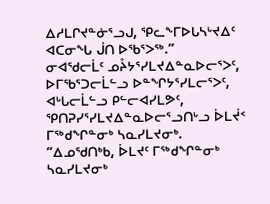ᐃᓱᒪᒋᔪᓐᓃᕐᓗᒍ, ᕿᓚᖕᒥᐅᒐᓴᒡᔪᐃᑦ ᐊᑕᓂᖓ ᒎᑎ ᐅᖃᕐᐳᖅ.”
ᓂᐊᖁᓕᒫᑦ ᓄᔧᔭᕐᓯᒪᔪᐃᓐᓇᐅᓕᕐᐳᑦ, ᐅᒥᖃᕐᑐᓕᒫᓪᓗ ᐅᓐᖏᔭᕐᓯᒪᓕᕐᐳᑦ, ᐊᒡᒐᓕᒫᓪᓗ ᑭᓪᓕᐊᓯᒪᕗᑦ, ᕿᑎᕈᓯᕐᓯᒪᔪᐃᓐᓇᐅᓕᕐᓗᑎᒡᓗ ᐆᒪᔫᑉ ᒥᖅᑯᖏᓐᓂᒃ ᓴᓇᓯᒪᔪᓂᒃ.
“ᐃᓄᖁᑎᒃᑲ, ᐆᒪᔪᑦ ᒥᖅᑯᖏᓐᓂᒃ ᓴᓇᓯᒪᔪᓂᒃ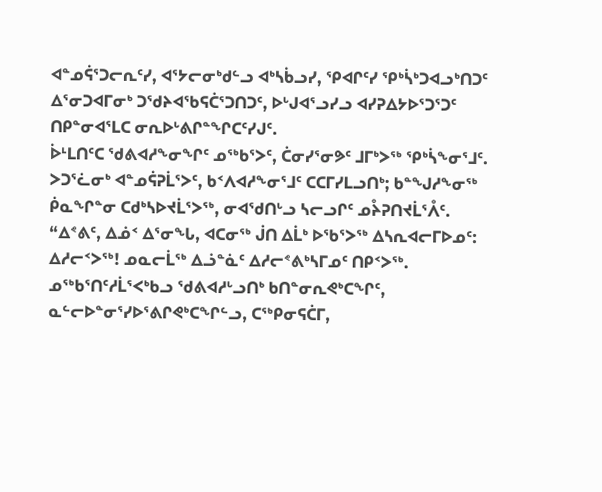ᐊᓐᓄᕌᕐᑐᓕᕆᑦᓯ, ᐊᕐᔭᓕᓂᒃᑯᓪᓗ ᐊᒃᓴᑳᓗᓯ, ᕿᐊᒋᑦᓯ ᕿᒃᓵᒃᑐᐊᓗᒃᑎᑐᑦ ᐃᕐᓂᑐᐊᒥᓂᒃ ᑐᖁᔨᐊᖃᕋᑖᕐᑐᑎᑐᑦ, ᐅᒡᒍᐊᕐᓗᓯᓗ ᐊᓯᕈᐃᔭᐅᕐᑐᕐᑐᑦ ᑎᑭᓐᓂᐊᕐᒪᑕ ᓂᕆᐅᒡᕕᒋᓐᖏᑕᑦᓯᒍᑦ.
ᐆᒻᒪᑎᑦᑕ ᖁᕕᐊᓱᖕᓂᖏᑦ ᓄᖅᑲᕐᐳᑦ, ᑖᓂᓯᕐᓂᕗᑦ ᒧᒥᒃᐳᖅ ᕿᒃᓵᖕᓂᕐᒧᑦ.
ᐳᑐᕐᓛᓂᒃ ᐊᓐᓄᕌᕈᒫᕐᐳᑦ, ᑲᑉᐱᐊᓱᖕᓂᕐᒧᑦ ᑕᑕᒥᓯᒪᓗᑎᒃ; ᑲᓐᖑᓱᖕᓂᖅ ᑮᓇᖏᓐᓂ ᑕᑯᒃᓴᐅᔪᒫᕐᐳᖅ, ᓂᐊᖁᑎᒡᓗ ᓴᓕᓗᒋᑦ ᓄᔧᕈᑎᔪᒫᕐᐰᑦ.
“ᐃᕝᕕᑦ, ᐃᓅᑉ ᐃᕐᓂᖓ, ᐊᑕᓂᖅ ᒎᑎ ᐃᒫᒃ ᐅᖃᕐᐳᖅ ᐃᓴᕆᐊᓕᒥᐅᓄᑦ: ᐃᓱᓕᑉᐳᖅ! ᓄᓇᓕᒫᖅ ᐃᓘᓐᓈᑦ ᐃᓱᓕᕝᕕᒃᓴᒥᓄᑦ ᑎᑭᑉᐳᖅ.
ᓄᖅᑲᕐᑎᑦᓱᒫᕐᐸᒃᑲᓗ ᖁᕕᐊᓱᒡᓗᑎᒃ ᑲᑎᓐᓂᕆᕙᒃᑕᖏᑦ, ᓇᓪᓕᐅᓐᓂᕐᓯᐅᕐᕕᒋᕙᒃᑕᖏᓪᓗ, ᑕᖅᑭᓂᕋᑖᒥ,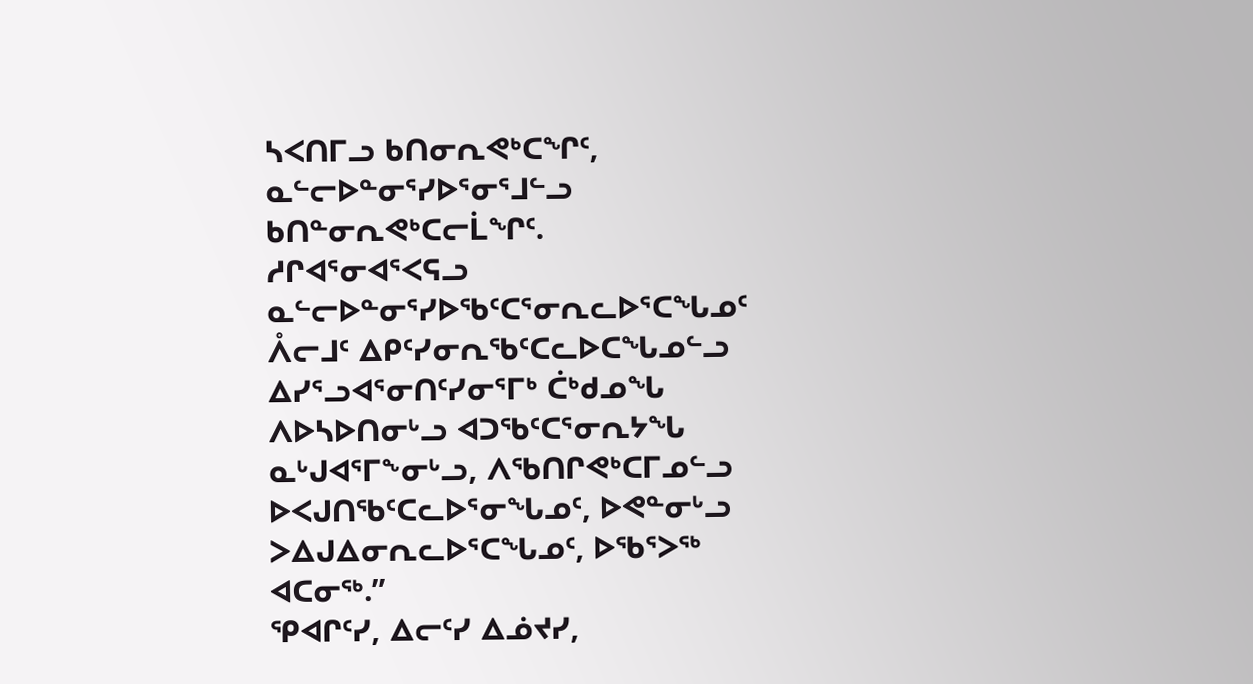ᓴᐸᑎᒥᓗ ᑲᑎᓂᕆᕙᒃᑕᖏᑦ, ᓇᓪᓕᐅᓐᓂᕐᓯᐅᕐᓂᕐᒧᓪᓗ ᑲᑎᓐᓂᕆᕙᒃᑕᓕᒫᖏᑦ.
ᓱᒋᐊᕐᓂᐊᕐᐸᕋᓗ ᓇᓪᓕᐅᓐᓂᕐᓯᐅᖃᑦᑕᕐᓂᕆᓚᐅᕐᑕᖓᓄᑦ ᐰᓕᒧᑦ ᐃᑭᑦᓯᓂᕆᖃᑦᑕᓚᐅᑕᖓᓄᓪᓗ ᐃᓯᕐᓗᐊᕐᓂᑎᑦᓯᓂᕐᒥᒃ ᑖᒃᑯᓄᖓ ᐱᐅᓴᐅᑎᓂᒡᓗ ᐊᑐᖃᑦᑕᕐᓂᕆᔭᖓ ᓇᒡᒍᐊᕐᒥᖕᓂᒡᓗ, ᐱᖃᑎᒋᕙᒃᑕᒥᓄᓪᓗ ᐅᐸᒍᑎᖃᑦᑕᓚᐅᕐᓂᖓᓄᑦ, ᐅᕙᓐᓂᒡᓗ ᐳᐃᒍᐃᓂᕆᓚᐅᕐᑕᖓᓄᑦ, ᐅᖃᕐᐳᖅ ᐊᑕᓂᖅ.”
ᕿᐊᒋᑦᓯ, ᐃᓕᑦᓯ ᐃᓅᔪᓯ,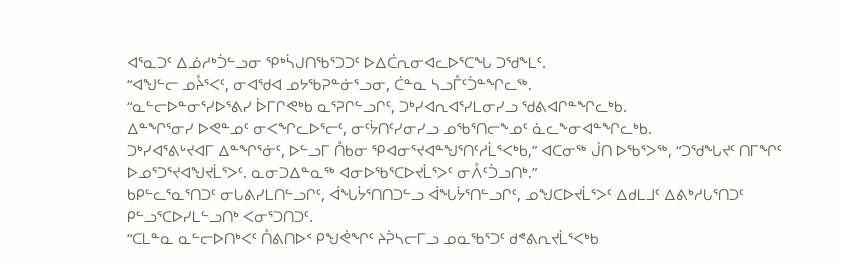ᐊᕐᓇᑐᑦ ᐃᓅᓱᒃᑑᓪᓗᓂ ᕿᒃᓵᒍᑎᖃᕐᑐᑐᑦ ᐅᐃᑖᕆᓂᐊᓚᐅᕐᑕᖓ ᑐᖁᖕᒪᑦ.
“ᐊᖑᓪᓕ ᓄᔧᕐᐸᑦ, ᓂᐊᖁᐊ ᓄᔭᖃᕈᓐᓃᕐᓗᓂ, ᑖᓐᓇ ᓴᓗᒤᑦᑑᓐᖏᓚᖅ.
“ᓇᓪᓕᐅᓐᓂᕐᓯᐅᕐᕕᓯ ᐆᒥᒋᕙᒃᑲ ᓇᕐᕈᒋᓪᓗᒋᑦ, ᑐᒃᓯᐊᕆᐊᕐᓯᒪᓂᓯᓗ ᖁᕕᐊᒋᓐᖏᓚᒃᑲ.
ᐃᓐᖏᕐᓂᓯ ᐅᕙᓐᓄᑦ ᓂᐸᖏᓚᐅᕐᓕᑦ, ᓂᑦᔮᑎᑦᓯᓂᓯᓗ ᓄᖃᕐᑎᓕᖕᓄᑦ ᓈᓚᖕᓂᐊᓐᖏᓚᒃᑲ.
ᑐᒃᓯᐊᕐᕕᒡᔪᐊᒥ ᐃᓐᖏᕐᓃᑦ, ᐅᓪᓗᒥ ᑍᑲᓂ ᕿᐊᓂᕐᔪᐊᓐᖑᕐᑎᑦᓱᒫᕐᐸᒃᑲ,” ᐊᑕᓂᖅ ᒎᑎ ᐅᖃᕐᐳᖅ, “ᑐᖁᖓᔪᑦ ᑎᒥᖏᑦ ᐅᓄᕐᑐᕐᔪᐊᖑᔪᒫᕐᐳᑦ. ᓇᓂᑐᐃᓐᓇᖅ ᐊᓂᐅᖃᕐᑕᐅᔪᒫᕐᐳᑦ ᓂᐰᑦᑑᓗᑎᒃ.”
ᑲᑭᓪᓚᕐᓇᕐᑎᑐᑦ ᓂᒐᕕᓯᒪᑎᓪᓗᒋᑦ, ᐋᖓᔮᕐᑎᑎᑐᓪᓗ ᐋᖓᔮᕐᑎᓪᓗᒋᑦ, ᓄᖑᑕᐅᔪᒫᕐᐳᑦ ᐃᑯᒪᒧᑦ ᐃᕕᒃᓱᒐᕐᑎᑐᑦ ᑭᓪᓗᕐᑕᐅᓯᒪᓪᓗᑎᒃ ᐸᓂᕐᑐᑎᑐᑦ.
“ᑕᒪᓐᓇ ᓇᓪᓕᐅᑎᒃᐸᑦ ᑍᕕᑎᐅᑉ ᑭᖑᕚᖏᑦ ᔨᕉᓴᓕᒥᓗ ᓄᓇᖃᕐᑐᑦ ᑯᕝᕕᕆᔪᒫᕐᐸᒃᑲ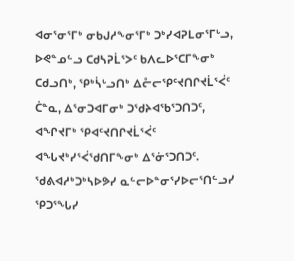ᐊᓂᕐᓂᕐᒥᒃ ᓂᑲᒍᓱᖕᓂᕐᒥᒃ ᑐᒃᓯᐊᕈᒪᓂᕐᒥᒡᓗ, ᐅᕙᓐᓄᓪᓗ ᑕᑯᓴᕈᒫᕐᐳᑦ ᑲᐱᓚᐅᕐᑕᒥᖕᓂᒃ ᑕᑯᓗᑎᒃ, ᕿᒃᓵᒡᓗᑎᒃ ᐃᓔᓕᕿᑦᔪᑎᒋᔪᒫᕐᐹᑦ ᑖᓐᓇ, ᐃᕐᓂᑐᐊᒥᓂᒃ ᑐᖁᔨᐊᖃᕐᑐᑎᑐᑦ, ᐊᖏᔪᒥᒃ ᕿᐊᑦᔪᑎᒋᔪᒫᕐᐹᑦ ᐊᖓᔪᒃᓯᕐᐹᖁᑎᒥᖕᓂᒃ ᐃᕐᓃᕐᑐᑎᑐᑦ.
ᖁᕕᐊᓱᒃᑐᒃᓴᐅᕗᓯ ᓇᓪᓕᐅᓐᓂᕐᓯᐅᓕᕐᑎᓪᓗᓯ ᕿᑐᕐᖓᓯ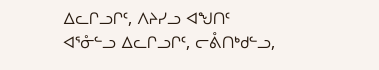ᐃᓚᒋᓗᒋᑦ, ᐱᔨᓯᓗ ᐊᖑᑎᑦ ᐊᕐᓁᓪᓗ ᐃᓚᒋᓗᒋᑦ, ᓕᕔᑎᒃᑯᓪᓗ,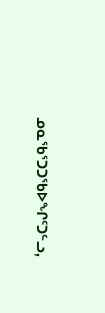ᓄᓇᖃᕐᑐᑐᖃᐅᖏᑦᑐᓪᓗ,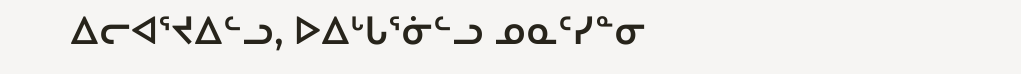ᐃᓕᐊᕐᔪᐃᓪᓗ, ᐅᐃᒡᒐᕐᓃᓪᓗ ᓄᓇᑦᓯᓐᓂ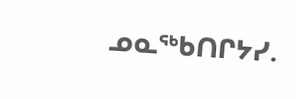ᓄᓇᖅᑲᑎᒋᔭᓯ.